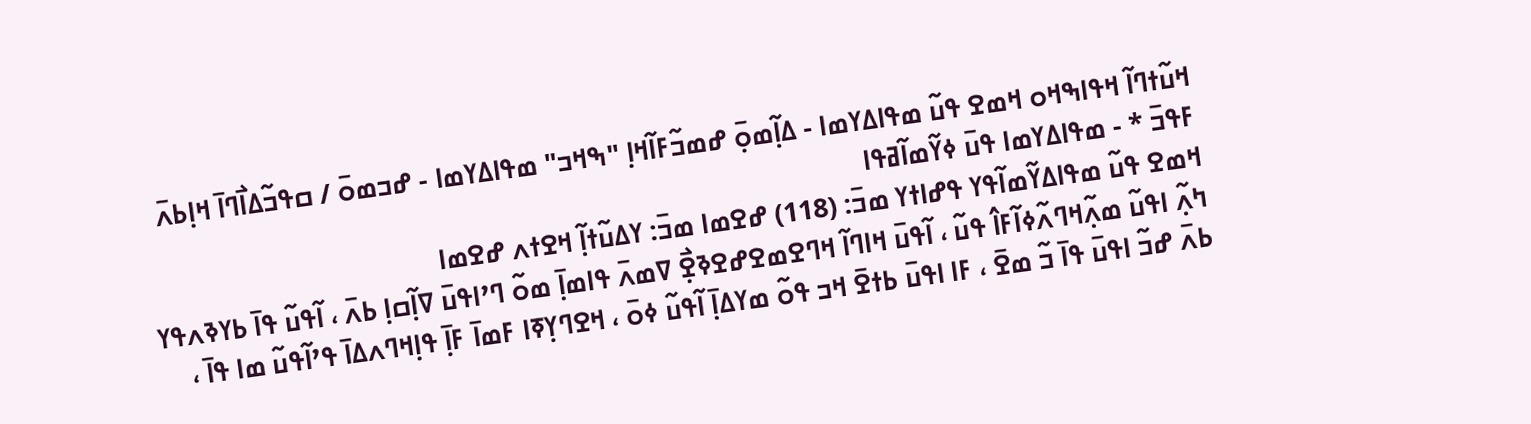ߞߎ߬ߙߣߊ߬ ߞߟߊߒߞߋ ߞߘߐ ߟߎ߬ ߘߟߊߡߌߘߊ - ߡߊ߲߬ߘߋ߲߫ ߝߘߏ߬ߓߊ߬ߞߊ߲ "ߒߞߏ" ߘߟߊߡߌߘߊ - ߝߏߘߋ߫ / ߛߟߏ߬ߡߊ߯ߣߊ߫ ߞߊ߲ߕߍ߫ ߓߟߏ߫ * - ߘߟߊߡߌߘߊ ߟߎ߫ ߦߌ߬ߘߊ߬ߥߟߊ
ߞߘߐ ߟߎ߬ ߘߟߊߡߌ߬ߘߊ߬ߟߌ ߟߝߊߙߌ ߘߏ߫: (118) ߝߐߘߊ ߘߏ߫: ߌߡߎ߬ߙߊ߲߬ ߞߐߙߍ ߝߐߘߊ
ߤߍ߲߬ ߊߟߎ߬ ߘߍ߲߬ߞߣߍ߬ߦߊ߬ߓߊ߮ ߟߎ߬ ، ߊ߬ߟߎ߫ ߞߊߣߊ߬ ߞߣߐߘߐߝߐߢߐ߲߯ ߜߘߍ߫ ߟߊߘߊ߲߫ ߘߋ߬ ߣߴߊߟߎ߫ ߜߊ߲߬ߛߊ߲ ߕߍ߫ ، ߊ߬ߟߎ߬ ߟߊ߫ ߕߌߢߍߟߌ ߕߍ߫ ߝߏ߬ ߊߟߎ߫ ߟߊ߫ ߏ߬ ߘߐ߫ ، ߓߊ ߊߟߎ߫ ߕߙߐ߫ ߞߏ ߟߋ߬ ߘߌߡߊ߲߫ ߊ߬ߟߎ߬ ߦߋ߫ ، ߞߐߣߌ߲ߧߊ ߓߘߊ߫ ߓߊ߲߫ ߟߊ߲ߞߣߍߡߊ߫ ߟߴߊ߬ߟߎ߬ ߘߊ ߟߊ߫ ،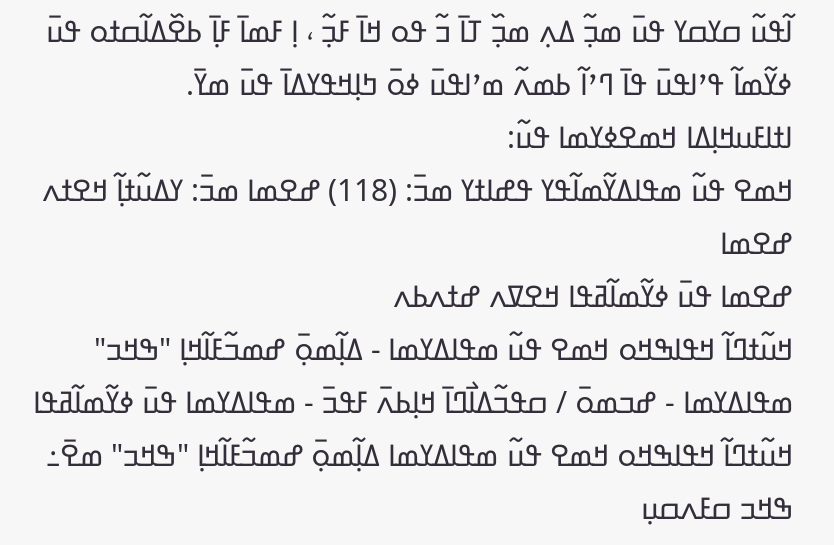ߊ߬ߟߎ߬ ߛߌߛߌ ߟߎ߫ ߘߏ߲߬ ߡߍ߲ ߘߏ߲߰ ߠߊ߫ ߏ߬ ߟߋ ߞߊ߫ ߓߏ߲߬ ، ߊ߲ ߓߘߊ߫ ߓߊ߲߫ ߕߐ߰ߡߊ߬ߛߙߋ ߟߎ߫ ߦߌ߬ߘߊ߬ ߟߴߊߟߎ߫ ߟߊ߫ ߣߴߊ߬ ߕߘߍ߬ ߘߴߊߟߎ߫ ߦߋ߫ ߤߊ߲ߞߟߌߡߊ߫ ߟߎ߫ ߘߌ߫.
ߊߙߊߓߎߞߊ߲ߡߊ ߞߘߐߦߌߘߊ ߟߎ߬:
ߞߘߐ ߟߎ߬ ߘߟߊߡߌ߬ߘߊ߬ߟߌ ߟߝߊߙߌ ߘߏ߫: (118) ߝߐߘߊ ߘߏ߫: ߌߡߎ߬ߙߊ߲߬ ߞߐߙߍ ߝߐߘߊ
ߝߐߘߊ ߟߎ߫ ߦߌ߬ߘߊ߬ߥߟߊ ߞߐߜߍ ߝߙߍߕߍ
ߞߎ߬ߙߣߊ߬ ߞߟߊߒߞߋ ߞߘߐ ߟߎ߬ ߘߟߊߡߌߘߊ - ߡߊ߲߬ߘߋ߲߫ ߝߘߏ߬ߓߊ߬ߞߊ߲ "ߒߞߏ" ߘߟߊߡߌߘߊ - ߝߏߘߋ߫ / ߛߟߏ߬ߡߊ߯ߣߊ߫ ߞߊ߲ߕߍ߫ ߓߟߏ߫ - ߘߟߊߡߌߘߊ ߟߎ߫ ߦߌ߬ߘߊ߬ߥߟߊ
ߞߎ߬ߙߣߊ߬ ߞߟߊߒߞߋ ߞߘߐ ߟߎ߬ ߘߟߊߡߌߘߊ ߡߊ߲߬ߘߋ߲߫ ߝߘߏ߬ߓߊ߬ߞߊ߲ "ߒߞߏ" ߘߐ߫߸ ߒߞߏ ߛߓߍߛߎ߲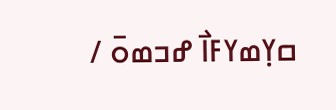ߛߌ߲ߘߌߓߊ߯ ߝߏߘߋ߫ /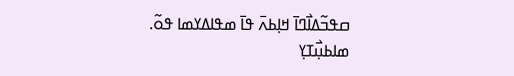ߛߟߏ߬ߡߊ߯ߣߊ߫ ߞߊ߲ߕߍ߫ ߟߊ߫ ߘߟߊߡߌߘߊ ߟߋ߬.
ߘߊߕߎ߲߯ߠߌ߲